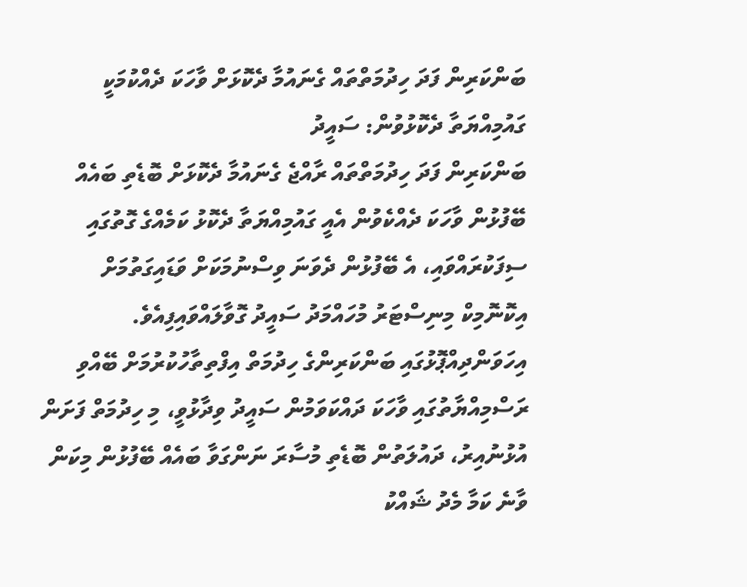ބަންކަރިން ފަދަ ހިދުމަތްތައް ގެނައުމާ ދެކޮޅަށް ވާހަކަ ދެއްކުމަކީ ގައުމިއްޔަތާ ދެކޮޅުވުން: ސައީދު
ބަންކަރިން ފަދަ ހިދުމަތްތައް ރާއްޖެ ގެނައުމާ ދެކޮޅަށް ބޮޑެތި ބައެއް ބޭފުޅުން ވާހަކަ ދެއްކެވުން އެއީ ގައުމިއްޔަތާ ދެކޮޅު ކަމެއްގެ ގޮތުގައި ސިފަކުރައްވައި، އެ ބޭފުޅުން ދެވަނަ ވިސްނުމަކަށް ވަޑައިގަތުމަށް އިކޮނޮމިކް މިނިސްޓަރު މުހައްމަދު ސައީދު ގޮވާލައްވައިފިއެވެ.
އިހަވަންދިއްޕޮޅުގައި ބަންކަރިންގެ ހިދުމަތް އިފްތިތާހުކުރުމަށް ބޭއްވި ރަސްމިއްޔާތުގައި ވާހަކަ ދައްކަވަމުން ސައީދު ވިދާޅުވީ، މި ހިދުމަތް ފަށަން އުޅުނުއިރު، ދައުލަތުން ބޮޑެތި މުސާރަ ނަންގަވާ ބައެއް ބޭފުޅުން މިކަން ވާނެ ކަމާ މެދު ޝައްކު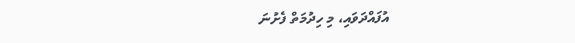އުފައްދަވައި، މި ހިދުމަތް ފެށުނަ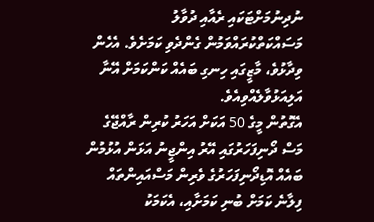ނުދިނުމަށްޓަކައި ރެއާއި ދުވާލު މަސައްކަތްކުރައްވަމުން ގެންދެވި ކަމަށެވެ. އެހެން ވިދާޅުވެ، މާޒީގައި ހިނގި ބައެއް ކަންކަމަށް އޭނާ އަލިއަޅުވާލެއްވިއެވެ.
އެގޮތުން މީގެ 50 އަކަށް އަހަރު ކުރިން ރާއްޖޭގެ މަސް ދޯނިފަހަރުގައި އޭރު އިންޖީނު އަޅަން އުޅުމުން ބައެއް އޮޑިދޯނިފަހަރުގެ ވެރިން މަސްއައިންތައް ފިލާނެ ކަމަށް ބުނި ކަމަށާއި، އެކަމަކު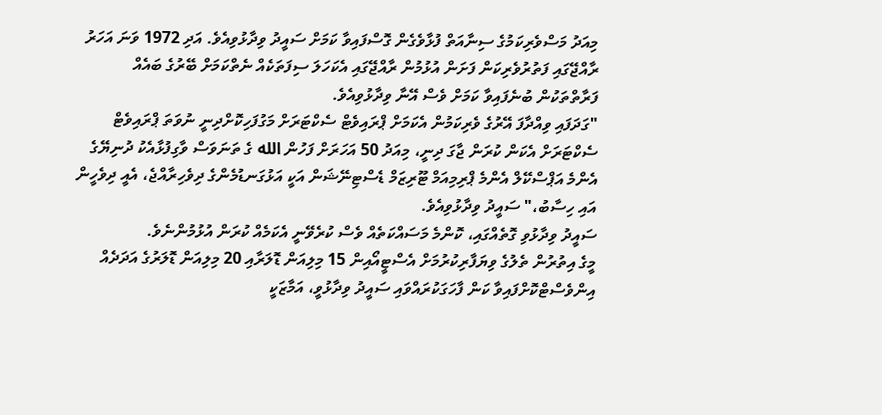މިއަދު މަސްވެރިކަމުގެ ސިނާއަތް ފުޅާވެގެން ގޮސްފައިވާ ކަމަށް ސައީދު ވިދާޅުވިއެވެ. އަދި 1972 ވަނަ އަހަރު ރާއްޖޭގައި ފަތުރުވެރިކަން ފަށަން އުޅުމުން ރާއްޖޭގައި އެކަހަލަ ސިފަތަކެއް ނެތްކަމަށް ބޭރުގެ ބައެއް ފަރާތްތަކުން ބުނެފައިވާ ކަމަށް ވެސް އޭނާ ވިދާޅުވިއެވެ.
"ގަދަފައި ވިއްދާފަ އޭރުގެ ވެރިކަމުން އެކަމަށް ޕްރައިވެޓް ސެކްޓަރަށް މަގުފަހިކޮށްދިނީ ނުވަތަ ޕްރައިވެޓް ސެކްޓަރަށް އެކަން ކުރަން ޖާގަ ދިނީ، މިއަދު 50 އަހަރަށް ފަހުން الله ގެ ތަނަވަސް ވާގިފުޅާއެކު ދުނިޔޭގެ އެންމެ އަޕްސްކޭލް އެންމެ ޕްރިމިއަމް ޓޫރިޒަމް ޑެސްޓިނޭޝަން އަކީ އަޅުގަނޑުމެންގެ ދިވެހިރާއްޖެ، އެއީ ދިވެހީން އައި ހިސާބު،" ސައީދު ވިދާޅުވިއެވެ.
ސައީދު ވިދާޅުވި ގޮތެއްގައި، ކޮންމެ މަސައްކަތެއް ވެސް ކުރެވޭނީ އެކަމެއް ކުރަން އުޅުމުންނެވެ.
މީގެ އިތުރުން ތެލުގެ ވިޔަފާރިކުރުމަށް އެސްޓީއޯއިން 15 މިލިއަން ޑޮލަރާއި 20 މިލިއަން ޑޮލަރުގެ އަދަދެއް އިންވެސްޓްކޮށްފައިވާ ކަން ފާހަގަކުރައްވައި ސައީދު ވިދާޅުވީ، އަމާޒަކީ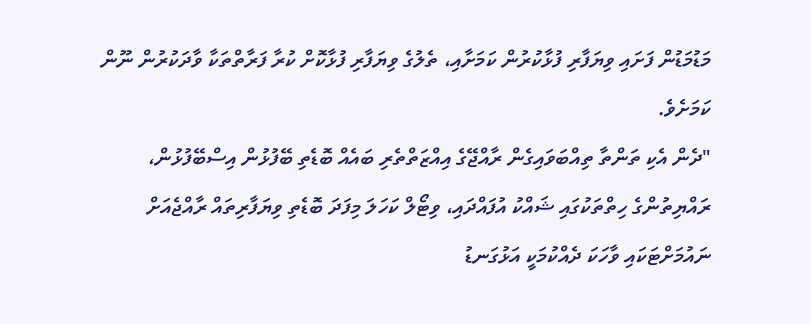މަޑުމަޑުން ފަށައި ވިޔަފާރި ފުޅާކުރުން ކަމަށާއި، ތެލުގެ ވިޔަފާރި ފުޅާކޮށް ކުރާ ފަރާތްތަކާ ވާދަކުރުން ނޫން ކަމަށެވެ.
"ދެން އެކި ތަންތާ ތިއްބަވައިގެން ރާއްޖޭގެ އިއްޒަތްތެރި ބައެއް ބޮޑެތި ބޭފުޅުން އިސްބޭފުޅުން، ރައްޔިތުންގެ ހިތްތަކުގައި ޝައްކު އުފައްދައި، ވިޓޯލް ކަހަލަ މިފަދަ ބޮޑެތި ވިޔަފާރިތައް ރާއްޖެއަށް ނައުމަށްޓަކައި ވާހަކަ ދެއްކުމަކީ އަޅުގަނޑު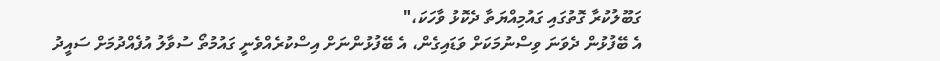ގަބޫލުކުރާ ގޮތުގައި ގައުމިއްޔަތާ ދެކޮޅު ވާހަކަ،"
އެ ބޭފުޅުން ދެވަނަ ވިސްނުމަކަށް ވަޑައިގެން، އެ ބޭފުޅުންނަށް އިސްކުރެއްވެނީ ގައުމުތޯ ސުވާލު އުފެއްދުމަށް ސައީދު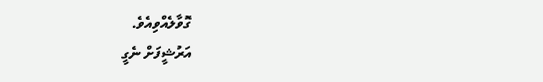ގޮވާލެއްވިއެވެ.
އަރުޝީފަށް ނެގީ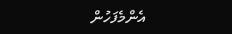އެންމެފަހުން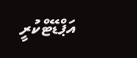އަޕްޑޭޓްކުރީ